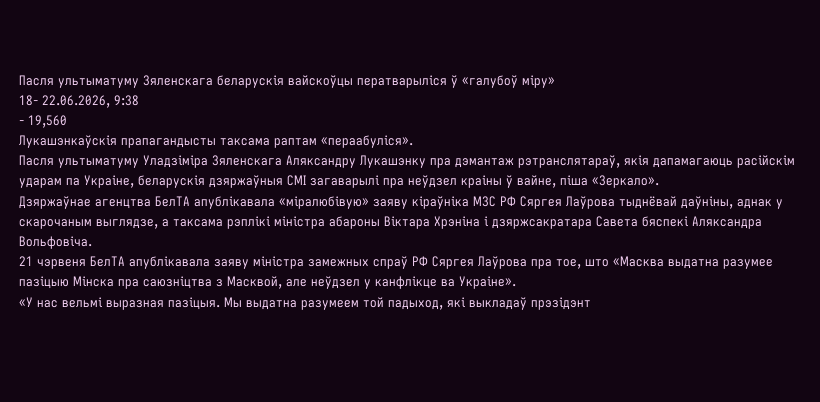Пасля ультыматуму Зяленскага беларускія вайскоўцы ператварыліся ў «галубоў міру»
18- 22.06.2026, 9:38
- 19,560
Лукашэнкаўскія прапагандысты таксама раптам «пераабуліся».
Пасля ультыматуму Уладзіміра Зяленскага Аляксандру Лукашэнку пра дэмантаж рэтранслятараў, якія дапамагаюць расійскім ударам па Украіне, беларускія дзяржаўныя СМІ загаварылі пра неўдзел краіны ў вайне, піша «Зеркало».
Дзяржаўнае агенцтва БелТА апублікавала «міралюбівую» заяву кіраўніка МЗС РФ Сяргея Лаўрова тыднёвай даўніны, аднак у скарочаным выглядзе, а таксама рэплікі міністра абароны Віктара Хрэніна і дзяржсакратара Савета бяспекі Аляксандра Вольфовіча.
21 чэрвеня БелТА апублікавала заяву міністра замежных спраў РФ Сяргея Лаўрова пра тое, што «Масква выдатна разумее пазіцыю Мінска пра саюзніцтва з Масквой, але неўдзел у канфлікце ва Украіне».
«У нас вельмі выразная пазіцыя. Мы выдатна разумеем той падыход, які выкладаў прэзідэнт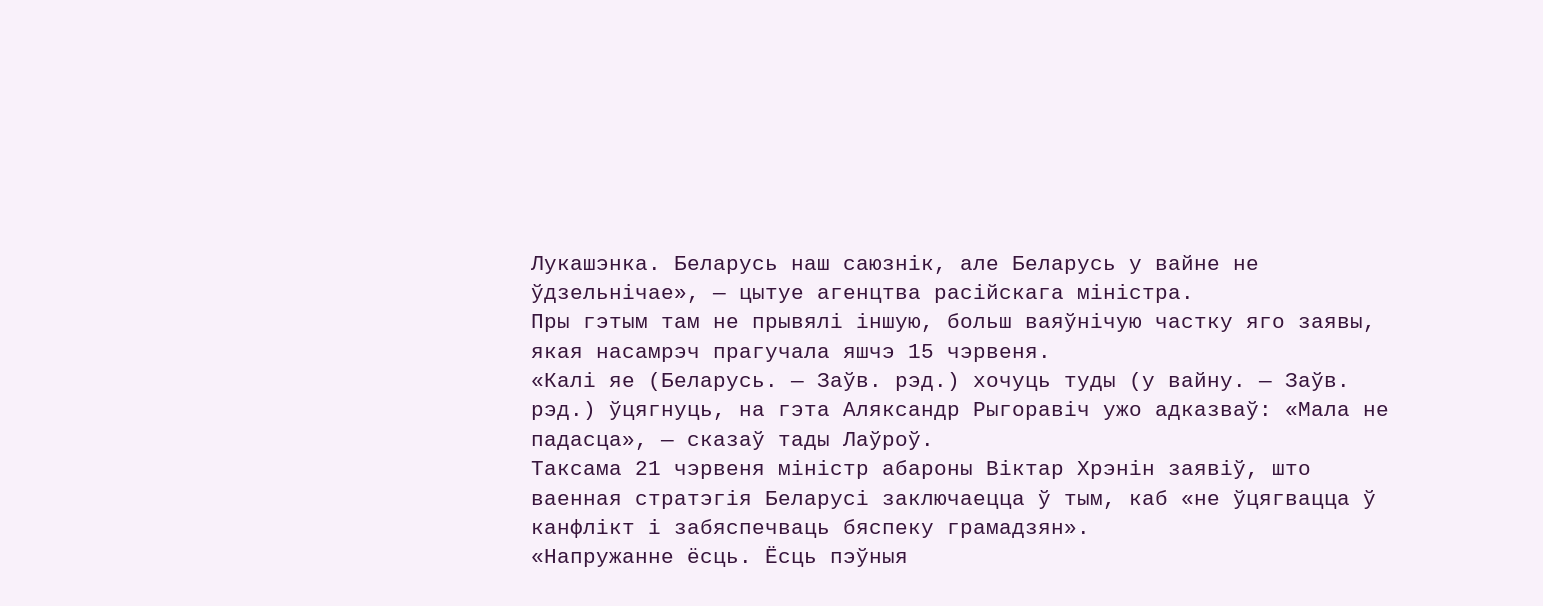Лукашэнка. Беларусь наш саюзнік, але Беларусь у вайне не ўдзельнічае», — цытуе агенцтва расійскага міністра.
Пры гэтым там не прывялі іншую, больш ваяўнічую частку яго заявы, якая насамрэч прагучала яшчэ 15 чэрвеня.
«Калі яе (Беларусь. — Заўв. рэд.) хочуць туды (у вайну. — Заўв. рэд.) ўцягнуць, на гэта Аляксандр Рыгоравіч ужо адказваў: «Мала не падасца», — сказаў тады Лаўроў.
Таксама 21 чэрвеня міністр абароны Віктар Хрэнін заявіў, што ваенная стратэгія Беларусі заключаецца ў тым, каб «не ўцягвацца ў канфлікт і забяспечваць бяспеку грамадзян».
«Напружанне ёсць. Ёсць пэўныя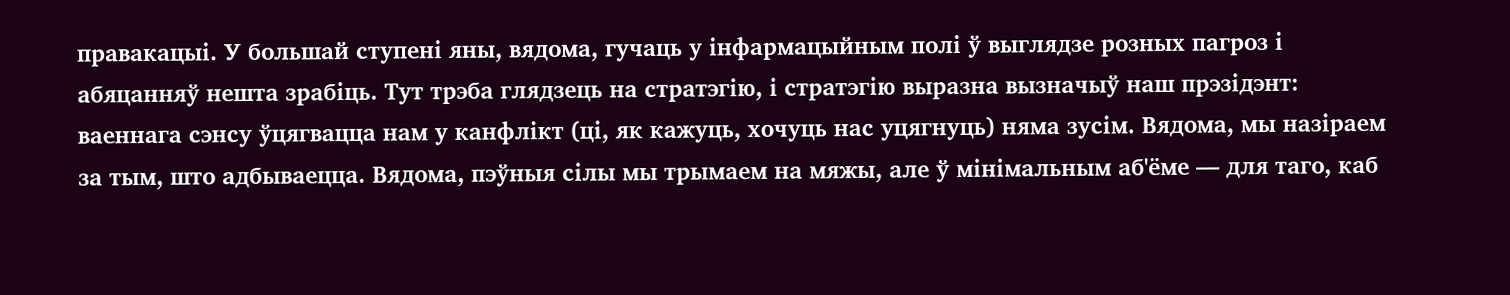правакацыі. У большай ступені яны, вядома, гучаць у інфармацыйным полі ў выглядзе розных пагроз і абяцанняў нешта зрабіць. Тут трэба глядзець на стратэгію, і стратэгію выразна вызначыў наш прэзідэнт: ваеннага сэнсу ўцягвацца нам у канфлікт (ці, як кажуць, хочуць нас уцягнуць) няма зусім. Вядома, мы назіраем за тым, што адбываецца. Вядома, пэўныя сілы мы трымаем на мяжы, але ў мінімальным аб'ёме — для таго, каб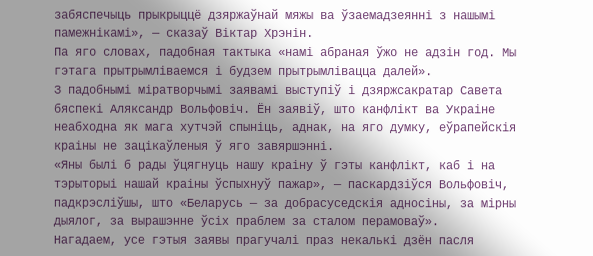забяспечыць прыкрыццё дзяржаўнай мяжы ва ўзаемадзеянні з нашымі памежнікамі», — сказаў Віктар Хрэнін.
Па яго словах, падобная тактыка «намі абраная ўжо не адзін год. Мы гэтага прытрымліваемся і будзем прытрымлівацца далей».
З падобнымі міратворчымі заявамі выступіў і дзяржсакратар Савета бяспекі Аляксандр Вольфовіч. Ён заявіў, што канфлікт ва Украіне неабходна як мага хутчэй спыніць, аднак, на яго думку, еўрапейскія краіны не зацікаўленыя ў яго завяршэнні.
«Яны былі б рады ўцягнуць нашу краіну ў гэты канфлікт, каб і на тэрыторыі нашай краіны ўспыхнуў пажар», — паскардзіўся Вольфовіч, падкрэсліўшы, што «Беларусь — за добрасуседскія адносіны, за мірны дыялог, за вырашэнне ўсіх праблем за сталом перамоваў».
Нагадаем, усе гэтыя заявы прагучалі праз некалькі дзён пасля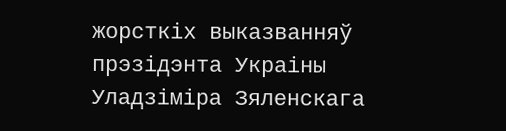жорсткіх выказванняў прэзідэнта Украіны Уладзіміра Зяленскага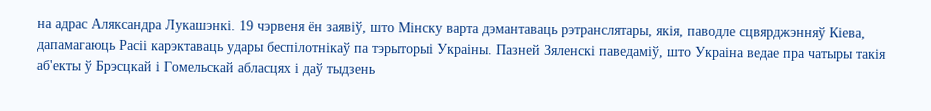на адрас Аляксандра Лукашэнкі. 19 чэрвеня ён заявіў, што Мінску варта дэмантаваць рэтранслятары, якія, паводле сцвярджэнняў Кіева, дапамагаюць Расіі карэктаваць удары беспілотнікаў па тэрыторыі Украіны. Пазней Зяленскі паведаміў, што Украіна ведае пра чатыры такія аб'екты ў Брэсцкай і Гомельскай абласцях і даў тыдзень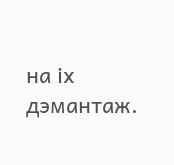на іх дэмантаж.